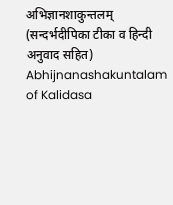अभिज्ञानशाकुन्तलम् (सन्दर्भदीपिका टीका व हिन्दी अनुवाद सहित)
Abhijnanashakuntalam of Kalidasa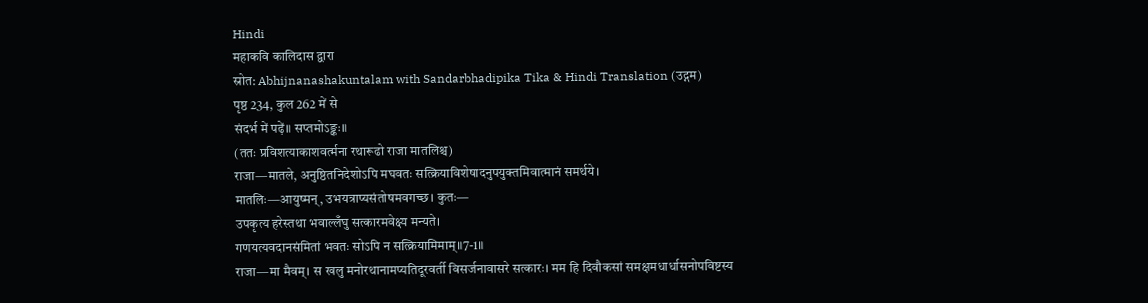Hindi
महाकवि कालिदास द्वारा
स्रोत: Abhijnanashakuntalam with Sandarbhadipika Tika & Hindi Translation (उद्गम)
पृष्ठ 234, कुल 262 में से
संदर्भ में पढ़ें॥ सप्तमोऽङ्कः॥
(ततः प्रविशत्याकाशवर्त्मना रथारूढो राजा मातलिश्च)
राजा—मातले, अनुष्ठितनिदेशोऽपि मघवतः सत्क्रियाविशेषादनुपयुक्तमिवात्मानं समर्थये।
मातलिः—आयुष्मन्, उभयत्राप्यसंतोषमवगच्छ। कुतः—
उपकृत्य हरेस्तथा भवाल्लँघु सत्कारमवेक्ष्य मन्यते।
गणयत्यवदानसंमितां भवतः सोऽपि न सत्क्रियामिमाम्॥7-1॥
राजा—मा मैवम्। स खलु मनोरथानामप्यतिदूरवर्ती विसर्जनावासरे सत्कारः। मम हि दिवौकसां समक्षमधार्धासनोपविष्टस्य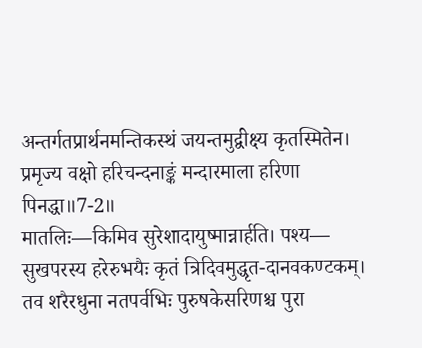अन्तर्गतप्रार्थनमन्तिकस्थं जयन्तमुद्वीक्ष्य कृतस्मितेन।
प्रमृज्य वक्षो हरिचन्दनाङ्कं मन्दारमाला हरिणा पिनद्धा॥7-2॥
मातलिः—किमिव सुरेशादायुष्मान्नार्हति। पश्य—
सुखपरस्य हरेरुभयैः कृतं त्रिदिवमुद्धृत-दानवकण्टकम्।
तव शरैरधुना नतपर्वभिः पुरुषकेसरिणश्च पुरा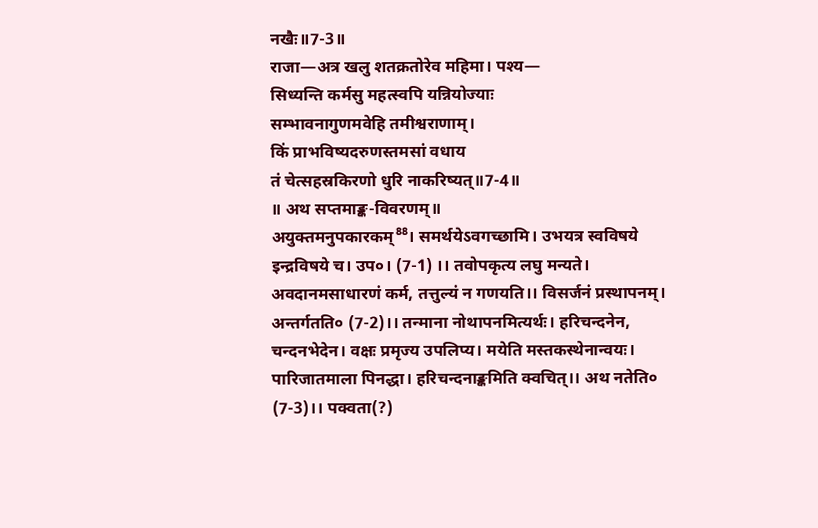नखैः॥7-3॥
राजा—अत्र खलु शतक्रतोरेव महिमा। पश्य—
सिध्यन्ति कर्मसु महत्स्वपि यन्नियोज्याः
सम्भावनागुणमवेहि तमीश्वराणाम्।
किं प्राभविष्यदरुणस्तमसां वधाय
तं चेत्सहस्रकिरणो धुरि नाकरिष्यत्॥7-4॥
॥ अथ सप्तमाङ्क-विवरणम्॥
अयुक्तमनुपकारकम्⁸⁸। समर्थयेऽवगच्छामि। उभयत्र स्वविषये इन्द्रविषये च। उप०। (7-1) ।। तवोपकृत्य लघु मन्यते। अवदानमसाधारणं कर्म, तत्तुल्यं न गणयति।। विसर्जनं प्रस्थापनम्। अन्तर्गतति० (7-2)।। तन्माना नोथापनमित्यर्थः। हरिचन्दनेन, चन्दनभेदेन। वक्षः प्रमृज्य उपलिप्य। मयेति मस्तकस्थेनान्वयः। पारिजातमाला पिनद्धा। हरिचन्दनाङ्कमिति क्वचित्।। अथ नतेति० (7-3)।। पक्वता(?)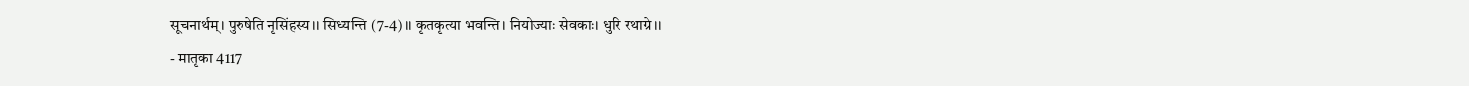सूचनार्थम्। पुरुषेति नृसिंहस्य।। सिध्यन्ति (7-4)।। कृतकृत्या भवन्ति। नियोज्याः सेवकाः। धुरि रथाग्रे।।
- मातृका 4117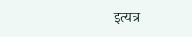इत्यत्र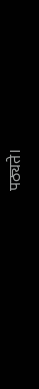पठ्यते।